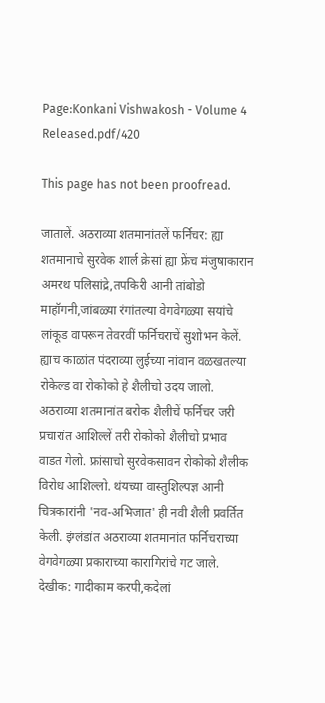Page:Konkani Vishwakosh - Volume 4 Released.pdf/420

This page has not been proofread.

जातालें. अठराव्या शतमानांतलें फर्निचर: ह्या शतमानाचे सुरवेक शार्ल क्रेसां ह्या फ्रेंच मंजुषाकारान अमरथ पलिसांद्रे,तपकिरी आनी तांबोडो माहॉगनी,जांबळ्या रंगांतल्या वेगवेगळ्या सयांचे लांकूड वापरून तेवरवीं फर्निचराचें सुशोभन केलें. ह्याच काळांत पंदराव्या लुईच्या नांवान वळखतल्या रोकेल्ड वा रोकोको हे शैलीचो उदय जालो. अठराव्या शतमानांत बरोक शैलीचें फर्निचर जरी प्रचारांत आशिल्लें तरी रोकोको शैलीचो प्रभाव वाडत गेलो. फ्रांसाचो सुरवेकसावन रोकोको शैलीक विरोध आशिल्लो. थंयच्या वास्तुशिल्पज्ञ आनी चित्रकारांनी 'नव-अभिजात' ही नवी शैली प्रवर्तित केली. इंग्लंडांत अठराव्या शतमानांत फर्निचराच्या वेगवेगळ्या प्रकाराच्या कारागिरांचे गट जाले. देखीक: गादीकाम करपी,कदेलां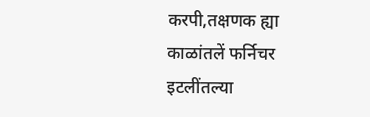करपी,तक्षणक ह्या काळांतलें फर्निचर इटलींतल्या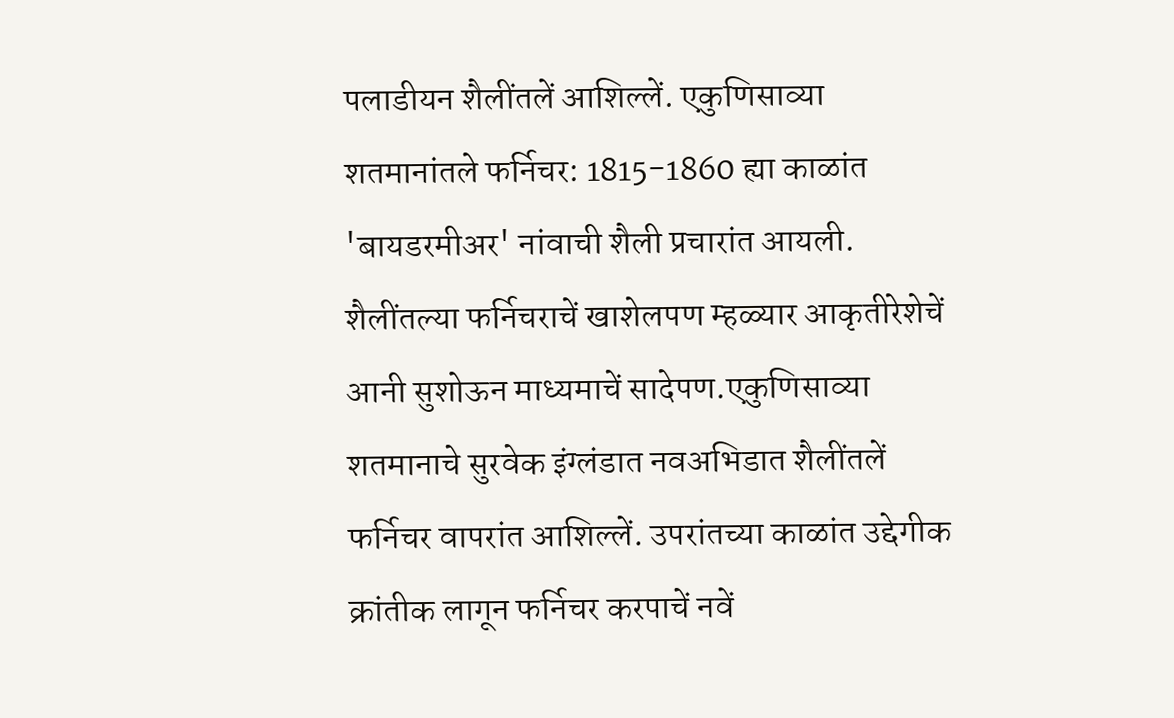पलाडीयन शैलींतलें आशिल्लें. एकुणिसाव्या शतमानांतले फर्निचर: 1815-1860 ह्या काळांत 'बायडरमीअर' नांवाची शैली प्रचारांत आयली. शैलींतल्या फर्निचराचें खाशेलपण म्हळ्यार आकृतीरेशेचें आनी सुशोऊन माध्यमाचें सादेपण.एकुणिसाव्या शतमानाचे सुरवेक इंग्लंडात नवअभिडात शैलींतलें फर्निचर वापरांत आशिल्लें. उपरांतच्या काळांत उद्देगीक क्रांतीक लागून फर्निचर करपाचें नवें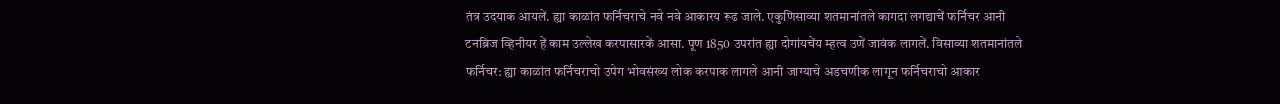तंत्र उदयाक आयलें. ह्या काळांत फर्निचराचे नवे नवे आकारय रूढ जाले. एकुणिसाव्या शतमानांतले कागदा लगद्याचें फर्निचर आनी टनब्रिज व्हिनीयर हें काम उल्लेख करपासारकें आसा. पूण 1850 उपरांत ह्या दोगांयचेंय म्हत्व उणें जावंक लागलें. विसाव्या शतमानांतले फर्निचर: ह्या काळांत फर्निचराचो उपेग भोवसंख्य लोक करपाक लागले आनी जाग्याचे अडचणीक लागून फर्निचराचो आकार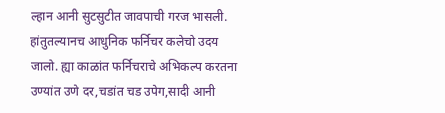ल्हान आनी सुटसुटीत जावपाची गरज भासली. हांतुतल्यानच आधुनिक फर्निचर कलेचो उदय जालो. ह्या काळांत फर्निचराचे अभिकल्प करतना उण्यांत उणे दर,चडांत चड उपेग,सादी आनी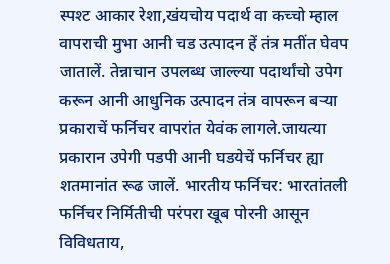स्पश्ट आकार रेशा,खंयचोय पदार्थ वा कच्चो म्हाल वापराची मुभा आनी चड उत्पादन हें तंत्र मतींत घेवप जातालें. तेन्नाचान उपलब्ध जाल्ल्या पदार्थांचो उपेग करून आनी आधुनिक उत्पादन तंत्र वापरून बऱ्या प्रकाराचें फर्निचर वापरांत येवंक लागले.जायत्या प्रकारान उपेगी पडपी आनी घडयेचें फर्निचर ह्या शतमानांत रूढ जालें. भारतीय फर्निचर: भारतांतली फर्निचर निर्मितीची परंपरा खूब पोरनी आसून विविधताय,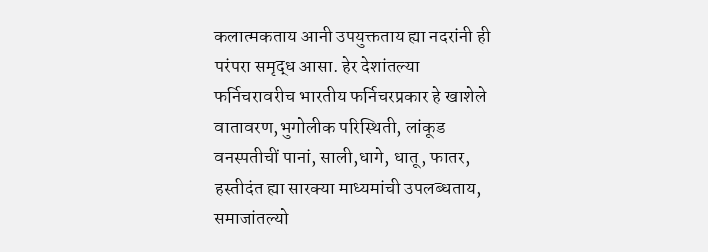कलात्मकताय आनी उपयुक्तताय ह्या नदरांनी ही परंपरा समृद्ध आसा. हेर देशांतल्या फर्निचरावरीच भारतीय फर्निचरप्रकार हे खाशेले वातावरण,भुगोलीक परिस्थिती, लांकूड वनस्पतीचीं पानां, साली,धागे, धातू, फातर, हस्तीदंत ह्या सारक्या माध्यमांची उपलब्धताय, समाजांतल्यो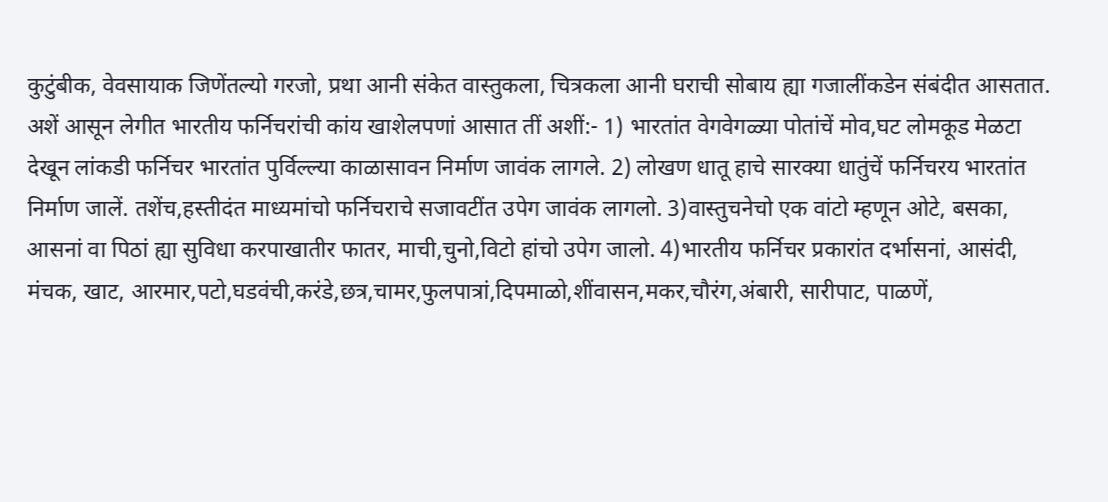कुटुंबीक, वेवसायाक जिणेंतल्यो गरजो, प्रथा आनी संकेत वास्तुकला, चित्रकला आनी घराची सोबाय ह्या गजालींकडेन संबंदीत आसतात. अशें आसून लेगीत भारतीय फर्निचरांची कांय खाशेलपणां आसात तीं अशीं:- 1) भारतांत वेगवेगळ्या पोतांचें मोव,घट लोमकूड मेळटा देखून लांकडी फर्निचर भारतांत पुर्विल्ल्या काळासावन निर्माण जावंक लागले. 2) लोखण धातू हाचे सारक्या धातुंचें फर्निचरय भारतांत निर्माण जालें. तशेंच,हस्तीदंत माध्यमांचो फर्निचराचे सजावटींत उपेग जावंक लागलो. 3)वास्तुचनेचो एक वांटो म्हणून ओटे, बसका, आसनां वा पिठां ह्या सुविधा करपाखातीर फातर, माची,चुनो,विटो हांचो उपेग जालो. 4)भारतीय फर्निचर प्रकारांत दर्भासनां, आसंदी, मंचक, खाट, आरमार,पटो,घडवंची,करंडे,छत्र,चामर,फुलपात्रां,दिपमाळो,शींवासन,मकर,चौरंग,अंबारी, सारीपाट, पाळणें,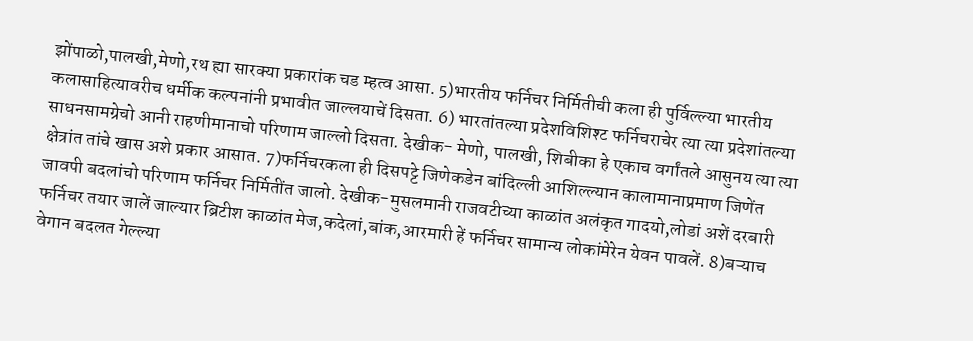झोंपाळो,पालखी,मेणो,रथ ह्या सारक्या प्रकारांक चड म्हत्व आसा. 5)भारतीय फर्निचर निर्मितीची कला ही पुर्विल्ल्या भारतीय कलासाहित्यावरीच धर्मीक कल्पनांनी प्रभावीत जाल्लयाचें दिसता. 6) भारतांतल्या प्रदेशविशिश्ट फर्निचराचेर त्या त्या प्रदेशांतल्या साधनसामग्रेचो आनी राहणीमानाचो परिणाम जाल्लो दिसता. देखीक- मेणो, पालखी, शिबीका हे एकाच वर्गांतले आसुनय त्या त्या क्षेत्रांत तांचे खास अशे प्रकार आसात. 7)फर्निचरकला ही दिसपट्टे जिणेकडेन बांदिल्ली आशिल्ल्यान कालामानाप्रमाण जिणेंत जावपी बदलांचो परिणाम फर्निचर निर्मितींत जालो. देखीक-मुसलमानी राजवटीच्या काळांत अलंकृत गादयो,लोडां अशें दरबारी फर्निचर तयार जालें जाल्यार ब्रिटीश काळांत मेज,कदेलां,बांक,आरमारी हें फर्निचर सामान्य लोकांमेरेन येवन पावलें. 8)बऱ्याच वेगान बदलत गेल्ल्या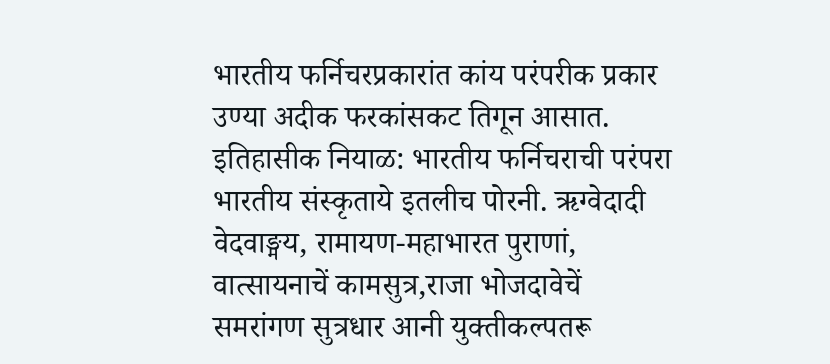भारतीय फर्निचरप्रकारांत कांय परंपरीक प्रकार उण्या अदीक फरकांसकट तिगून आसात. इतिहासीक नियाळ: भारतीय फर्निचराची परंपरा भारतीय संस्कृताये इतलीच पोरनी. ऋग्वेदादी वेदवाङ्मय, रामायण-महाभारत पुराणां, वात्सायनाचें कामसुत्र,राजा भोजदावेचें समरांगण सुत्रधार आनी युक्तीकल्पतरू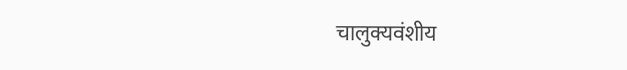चालुक्यवंशीय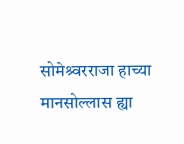सोमेश्र्वरराजा हाच्या मानसोल्लास ह्या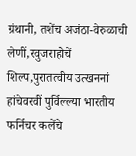ग्रंथानी, तशेंच अजंठा-वेरुळाची लेणीं,रवुजराहोचें शिल्प,पुरातत्वीय उत्खननां हांचेवरवीं पुर्विल्ल्या भारतीय फर्निचर कलेंचे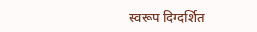स्वरूप दिग्दर्शित